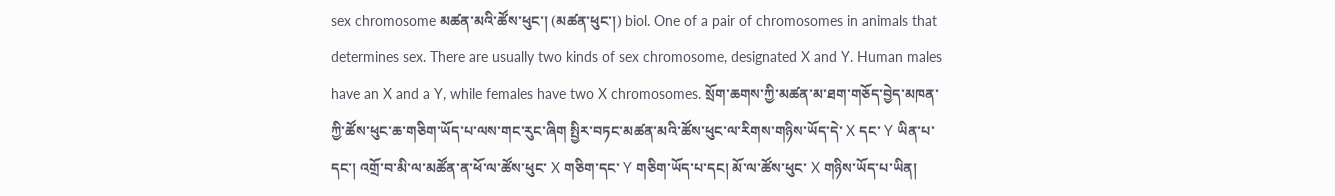sex chromosome མཚན་མའི་ཚོས་ཕུང་། (མཚན་ཕུང་།) biol. One of a pair of chromosomes in animals that determines sex. There are usually two kinds of sex chromosome, designated X and Y. Human males have an X and a Y, while females have two X chromosomes. སྲོག་ཆགས་ཀྱི་མཚན་མ་ཐག་གཅོད་བྱེད་མཁན་ཀྱི་ཚོས་ཕུང་ཆ་གཅིག་ཡོད་པ་ལས་གང་རུང་ཞིག སྤྱིར་བཏང་མཚན་མའི་ཚོས་ཕུང་ལ་རིགས་གཉིས་ཡོད་དེ་ X དང་ Y ཡིན་པ་དང་། འགྲོ་བ་མི་ལ་མཚོན་ན་ཕོ་ལ་ཚོས་ཕུང་ X གཅིག་དང་ Y གཅིག་ཡོད་པ་དང། མོ་ལ་ཚོས་ཕུང་ X གཉིས་ཡོད་པ་ཡིན།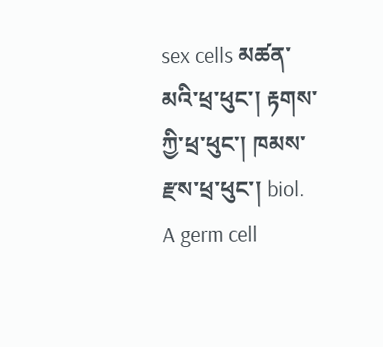sex cells མཚན་མའི་ཕྲ་ཕུང་། རྟགས་ཀྱི་ཕྲ་ཕུང་། ཁམས་རྫས་ཕྲ་ཕུང་། biol. A germ cell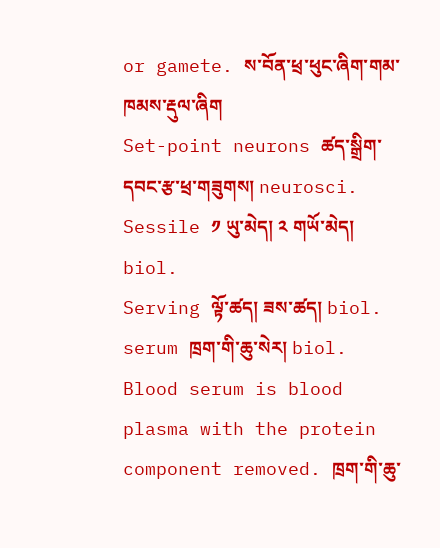or gamete. ས་བོན་ཕྲ་ཕུང་ཞིག་གམ་ཁམས་རྡུལ་ཞིག
Set-point neurons ཚད་སྒྲིག་དབང་རྩ་ཕྲ་གཟུགས། neurosci.
Sessile ༡ ཡུ་མེད། ༢ གཡོ་མེད། biol.
Serving ལྟོ་ཚད། ཟས་ཚད། biol.
serum ཁྲག་གི་ཆུ་སེར། biol. Blood serum is blood plasma with the protein component removed. ཁྲག་གི་ཆུ་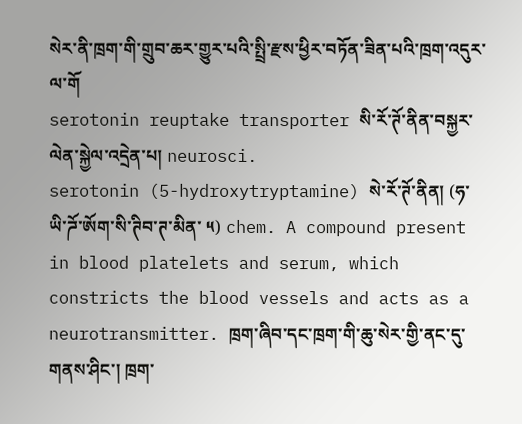སེར་ནི་ཁྲག་གི་གྲུབ་ཆར་གྱུར་པའི་སྤྲི་རྫས་ཕྱིར་བཏོན་ཟིན་པའི་ཁྲག་འདུར་ལ་གོ
serotonin reuptake transporter སི་རོ་ཊོ་ནིན་བསྐྱར་ལེན་སྐྱེལ་འདྲེན་པ། neurosci.
serotonin (5-hydroxytryptamine) སེ་རོ་ཊོ་ནིན། (ཧ་ཡི་ཌོ་ཨོག་སི་ཊིབ་ཊ་མིན་ ༥) chem. A compound present in blood platelets and serum, which constricts the blood vessels and acts as a neurotransmitter. ཁྲག་ཞིབ་དང་ཁྲག་གི་ཆུ་སེར་གྱི་ནང་དུ་གནས་ཤིང་། ཁྲག་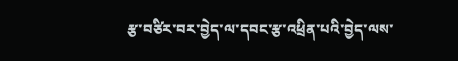རྩ་བཙིར་བར་བྱེད་ལ་དབང་རྩ་འཕྲིན་པའི་བྱེད་ལས་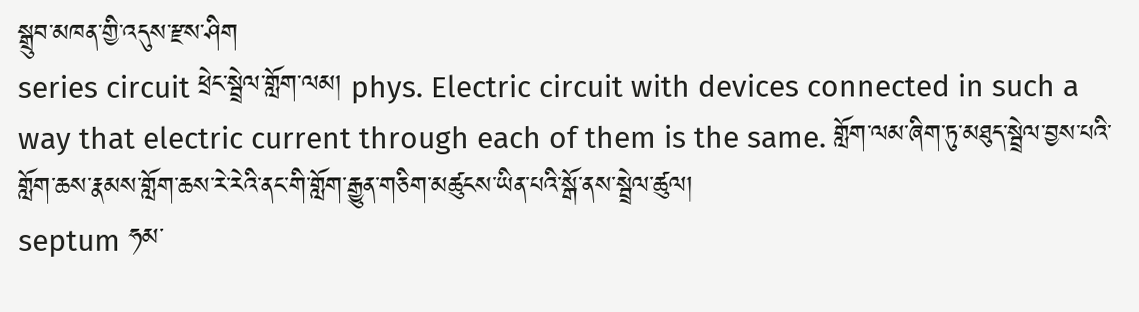སྒྲུབ་མཁན་གྱི་འདུས་རྫས་ཤིག
series circuit ཕྲེང་སྦྲེལ་གློག་ལམ། phys. Electric circuit with devices connected in such a way that electric current through each of them is the same. གློག་ལམ་ཞིག་ཏུ་མཐུད་སྦྲེལ་བྱས་པའི་གློག་ཆས་རྣམས་གློག་ཆས་རེ་རེའི་ནང་གི་གློག་རྒྱུན་གཅིག་མཚུངས་ཡིན་པའི་སྒོ་ནས་སྦྲེལ་ཚུལ།
septum ཧམ་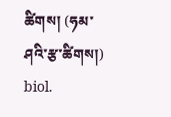ཚིགས། (ཧམ་ཤའི་རྩ་ཚིགས།) biol.